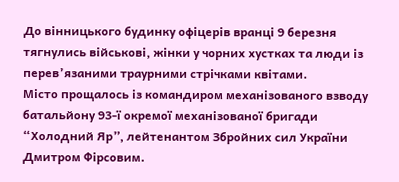До вінницького будинку офіцерів вранці 9 березня тягнулись військові, жінки у чорних хустках та люди із перев’язаними траурними стрічками квітами.
Місто прощалось із командиром механізованого взводу батальйону 93-ї окремої механізованої бригади “Холодний Яр”, лейтенантом Збройних сил України Дмитром Фірсовим.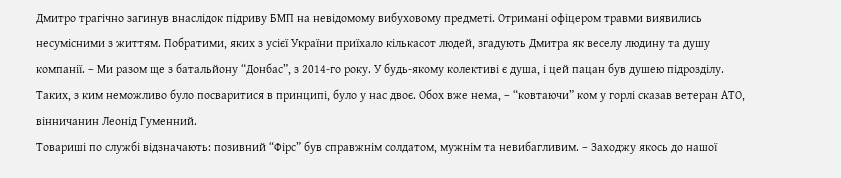Дмитро трагічно загинув внаслідок підриву БМП на невідомому вибуховому предметі. Отримані офіцером травми виявились несумісними з життям. Побратими, яких з усієї України приїхало кількасот людей, згадують Дмитра як веселу людину та душу компанії. – Ми разом ще з батальйону “Донбас”, з 2014-го року. У будь-якому колективі є душа, і цей пацан був душею підрозділу. Таких, з ким неможливо було посваритися в принципі, було у нас двоє. Обох вже нема, – “ковтаючи” ком у горлі сказав ветеран АТО, вінничанин Леонід Гуменний.
Товариші по службі відзначають: позивний “Фірс” був справжнім солдатом, мужнім та невибагливим. – Заходжу якось до нашої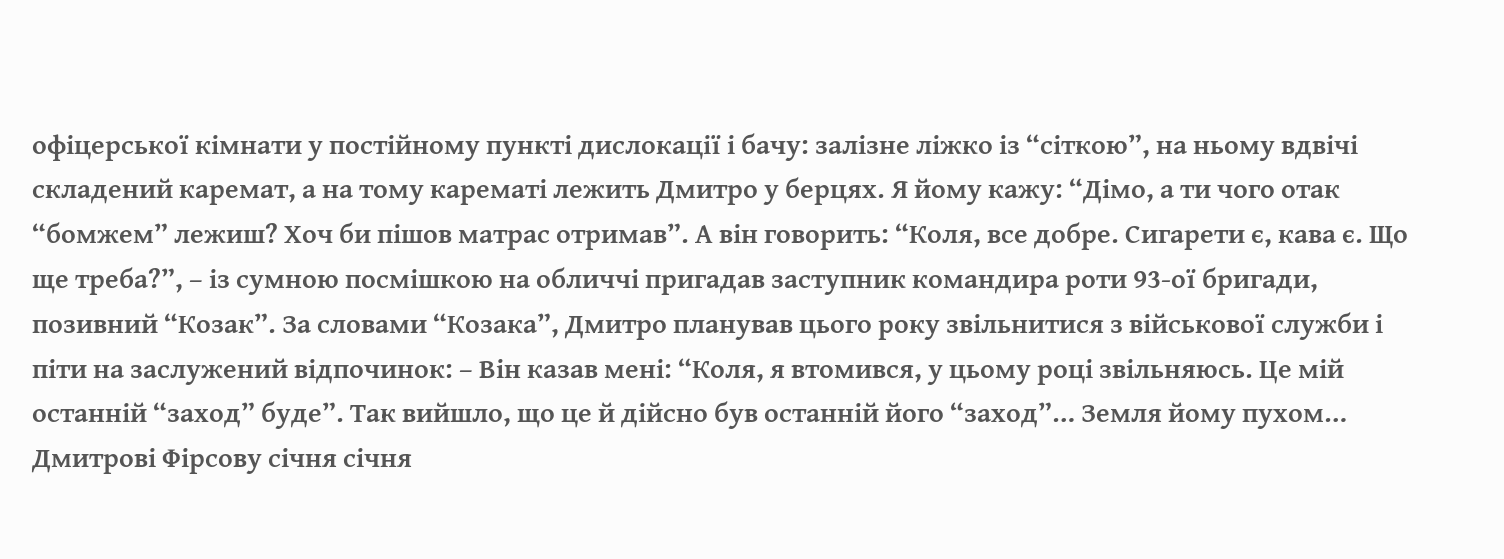офіцерської кімнати у постійному пункті дислокації і бачу: залізне ліжко із “сіткою”, на ньому вдвічі складений каремат, а на тому карематі лежить Дмитро у берцях. Я йому кажу: “Дімо, а ти чого отак “бомжем” лежиш? Хоч би пішов матрас отримав”. А він говорить: “Коля, все добре. Сигарети є, кава є. Що ще треба?”, – із сумною посмішкою на обличчі пригадав заступник командира роти 93-ої бригади, позивний “Козак”. За словами “Козака”, Дмитро планував цього року звільнитися з військової служби і піти на заслужений відпочинок: – Він казав мені: “Коля, я втомився, у цьому році звільняюсь. Це мій останній “заход” буде”. Так вийшло, що це й дійсно був останній його “заход”… Земля йому пухом… Дмитрові Фірсову січня січня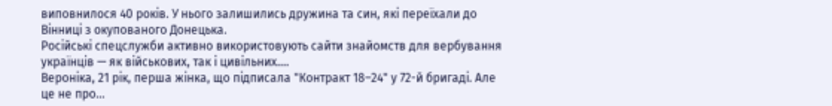виповнилося 40 років. У нього залишились дружина та син, які переїхали до Вінниці з окупованого Донецька.
Російські спецслужби активно використовують сайти знайомств для вербування українців — як військових, так і цивільних.…
Вероніка, 21 рік, перша жінка, що підписала "Контракт 18–24" у 72-й бригаді. Але це не про…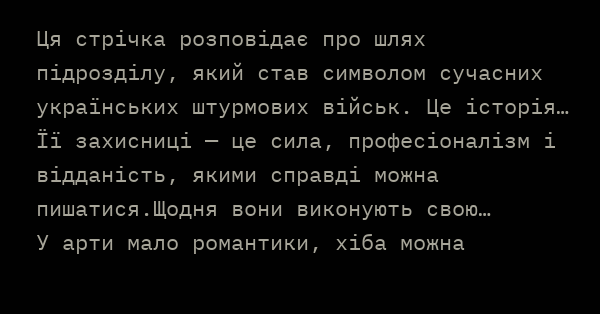Ця стрічка розповідає про шлях підрозділу, який став символом сучасних українських штурмових військ. Це історія…
Її захисниці — це сила, професіоналізм і відданість, якими справді можна пишатися.Щодня вони виконують свою…
У арти мало романтики, хіба можна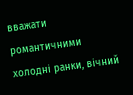вважати романтичними холодні ранки, вічний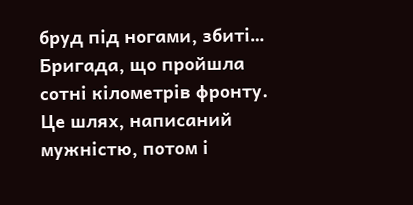бруд під ногами, збиті…
Бригада, що пройшла сотні кілометрів фронту. Це шлях, написаний мужністю, потом і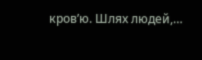кров’ю. Шлях людей,…